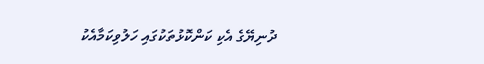ދުނިޔޭގެ އެކި ކަންކޮޅުތަކުގައި ހަލުވިކަމާއެކު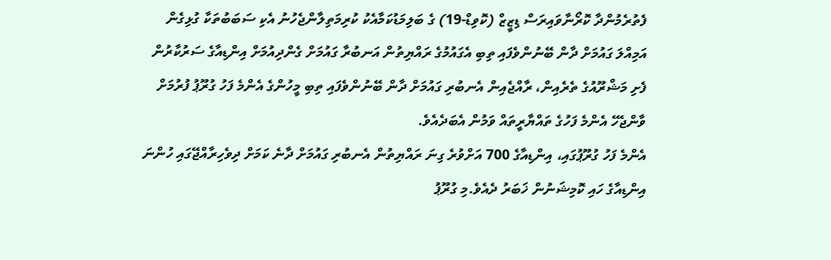ފެތުރެމުންދާ ކޮރޯނާވައިރަސް ޑިޒީޒް (ކޮވިޑް-19) ގެ ބަލިމަޑުކަމާއެކު ކުރިމަތިލާންޖެހުނު އެކި ސަބަބުތަކާ ގުޅިގެން އަމިއްލަ ގައުމަށް ދާން ބޭނުންވެފައި ތިބި އެގައުމުގެ ރައްޔިތުން އަނބުރާ ގައުމަށް ގެންދިއުމަށް އިންޑިއާގެ ސަރުކާރުން ފެށި މަޝްރޫއުގެ ތެރެއިން، ރާއްޖެއިން އެނބުރި ގައުމަށް ދާން ބޭނުންވެފައި ތިބި މީހުންގެ އެންމެ ފަހު ގުރޫޕު ފުރުމަށް ވާންޖެހޭ އެންމެ ފަހުގެ ތައްޔާރީތައް ވަމުން އެބަދެއެވެ.
އެންމެ ފަހު ގުރޫޕުގައި، އިންޑިއާގެ 700 އަށްވުރެ ގިނަ ރައްޔިތުން އެނބުރި ގައުމަށް ދާނެ ކަމަށް ދިވެހިރާއްޖޭގައި ހުންނަ އިންޑިއާގެ ހައި ކޮމިޝަނުން ޚަބަރު ދެއެވެ.މި ގުރޫޕު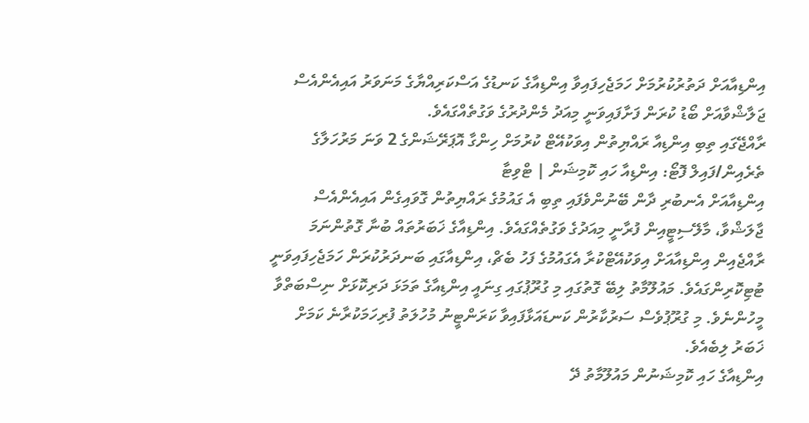އިންޑިއާއަށް ދަތުރުކުރުމަށް ހަމަޖެހިފައިވާ އިންޑިއާގެ ކަނޑުގެ އަސްކަރިއްޔާގެ މަނަވަރު އައިއެންއެސް ޖަލާޝްވާއަށް ބޯޑު ކުރަން ފަށާފައިވަނީ މިއަދު މެންދުރުގެ ވަގުތެއްގައެވެ.
ރާއްޖޭގައި ތިބި އިންޑިއާ ރައްޔިތުން އިވަކުއޭޓް ކުރުމަށް ހިންގާ އޮޕަރޭޝަންގެ 2 ވަނަ މަރުހަލާގެ ތެރެއިން/ފައިލް ފޮޓޯ: އިންޑިއާ ހައި ކޮމިޝަން | ޓްވިޓާ
އިންޑިއާއަށް އެނބުރި ދާން ބޭނުންވެފައި ތިބި އެ ގައުމުގެ ރައްޔިތުން ގޮވައިގެން އައިއެންއެސް ޖާލަޝްވާ، މާލޭސިޓީއިން ފުރާނީ މިއަދުގެ ވަގުތެއްގައެވެ. އިންޑިއާގެ ޚަބަރުތައް ބުނާ ގޮތުންނަމަ ރާއްޖެއިން އިންޑިއާއަށް އިވަކުއޭޓްކުރާ އެގައުމުގެ ފަހު ބެޗް، އިންޑިއާގައި ބަނދަރުކުރަން ހަމަޖެހިފައިވަނީ ޓުޓިކޮރިންގައެވެ. މައުލޫމާތު ލިބޭ ގޮތުގައި މި ގުރޫޕުގައި ގިނައީ އިންޑިއާގެ ތަމަޅަ ދަރިކޮޅަށް ނިސްބަތްވާ މީހުންނެވެ. މި ގުރޫޕުވެސް ސަރުކާރުން ކަނޑައަޅާފައިވާ ކަރަންޓީނު މުހުލަތު ފުރިހަމަކުރާނެ ކަމަށް ޚަބަރު ލިބެއެވެ.
އިންޑިއާގެ ހައި ކޮމިޝަނުން މައުލޫމާތު ދޭ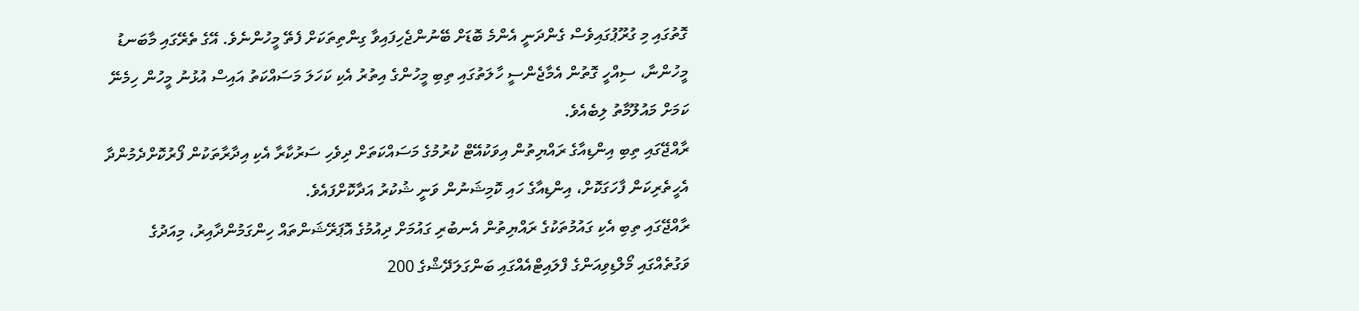ގޮތުގައި މި ގުރޫޕުގައިވެސް ގެންދަނީ އެންމެ ބޮޑަށް ބޭނުންޖެހިފައިވާ ގިންތިތަކަށް ފެތޭ މީހުންނެވެ. އޭގެ ތެރޭގައި މާބަނޑު މީހުންނާ، ސިއްހީ ގޮތުން އެމާޖެންސީ ހާލަތުގައި ތިބި މީހުންގެ އިތުރު އެކި ކަހަލަ މަސައްކަތު އައިސް އުޅުނު މީހުން ހިމެނޭ ކަމަށް މައުލޫމާތު ލިބެއެވެ.
ރާއްޖޭގައި ތިބި އިންޑިއާގެ ރައްޔިތުން އިވަކުއޭޓް ކުރުމުގެ މަސައްކަތަށް ދިވެހި ސަރުކާރާ އެކި އިދާރާތަކުން ފޯރުކޮށްދެމުންދާ އެހީތެރިކަން ފާހަގަކޮށް، އިންޑިއާގެ ހައި ކޮމިޝަނުން ވަނީ ޝުކުރު އަދާކޮށްފައެވެ.
ރާއްޖޭގައި ތިބި އެކި ގައުމުތަކުގެ ރައްޔިތުން އެނބުރި ގައުމަށް ދިއުމުގެ އޮޕަރޭޝަންތައް ހިންގަމުންދާއިރު، މިއަދުގެ ވަގުތެއްގައި މޯލްޑިވިއަންގެ ފްލައިޓްއެއްގައި ބަންގަލަދޭޝްގެ 200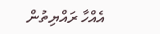އެއްހާ ރައްޔިތުން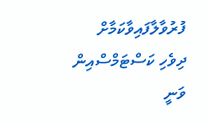ފުރުވާލާފައިވާކަމާށް ދިވެހި ކަސްޓަމްސްއިން ވަނީ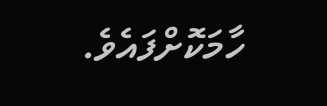ހާމަކޮށްފައެވެ.